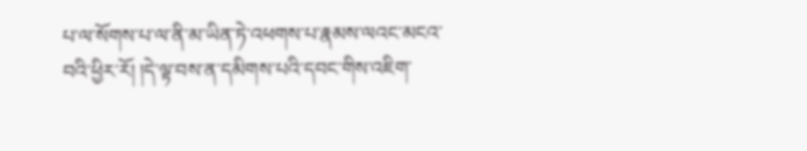པ་ལ་སོགས་པ་ལ་ནི་མ་ཡིན་ཏེ་འཕགས་པ་རྣམས་ལའང་མངའ་བའི་ཕྱིར་རོ། །དེ་ལྟ་བས་ན་དམིགས་པའི་དབང་གིས་འཇིག་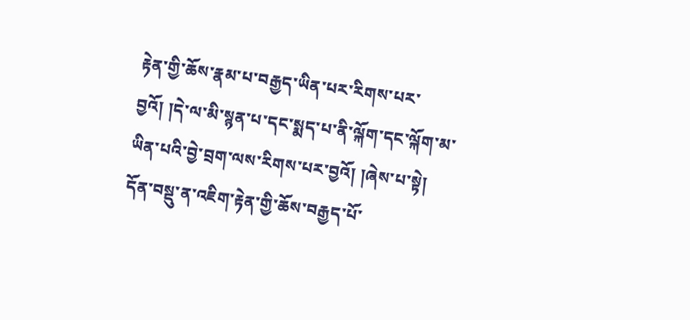རྟེན་གྱི་ཆོས་རྣམ་པ་བརྒྱད་ཡིན་པར་རིགས་པར་བྱའོ། །དེ་ལ་མི་སྙན་པ་དང་སྨད་པ་ནི་ལྐོག་དང་ལྐོག་མ་ཡིན་པའི་བྱེ་བྲག་ལས་རིགས་པར་བྱའོ། །ཞེས་པ་སྟེ། དོན་བསྡུ་ན་འཇིག་རྟེན་གྱི་ཆོས་བརྒྱད་པོ་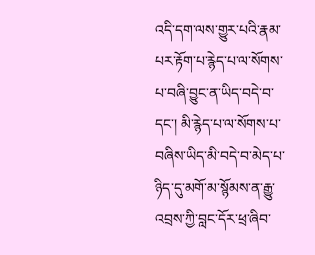འདི་དག་ལས་གྱུར་པའི་རྣམ་པར་རྟོག་པ་རྙེད་པ་ལ་སོགས་པ་བཞི་བྱུང་ན་ཡིད་བདེ་བ་དང་། མི་རྙེད་པ་ལ་སོགས་པ་བཞིས་ཡིད་མི་བདེ་བ་མེད་པ་ཉིད་དུ་མགོ་མ་སྙོམས་ན་རྒྱུ་འབྲས་ཀྱི་བླང་དོར་ཕྲ་ཞིབ་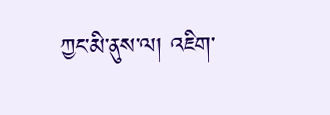ཀྱང་མི་ནུས་ལ། འཇིག་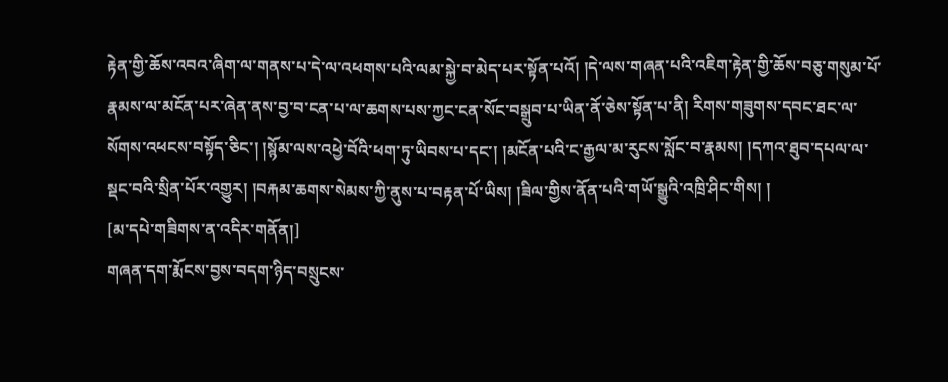རྟེན་གྱི་ཆོས་འབའ་ཞིག་ལ་གནས་པ་དེ་ལ་འཕགས་པའི་ལམ་སྐྱེ་བ་མེད་པར་སྟོན་པའོ། །དེ་ལས་གཞན་པའི་འཇིག་རྟེན་གྱི་ཆོས་བཅུ་གསུམ་པོ་རྣམས་ལ་མངོན་པར་ཞེན་ནས་བྱ་བ་ངན་པ་ལ་ཆགས་པས་ཀྱང་ངན་སོང་བསྒྲུབ་པ་ཡིན་ནོ་ཅེས་སྟོན་པ་ནི། རིགས་གཟུགས་དབང་ཐང་ལ་སོགས་འཕངས་བསྟོད་ཅིང་། །སྙོམ་ལས་འཕྱེ་བོའི་ཕག་ཏུ་ཡིབས་པ་དང་། །མངོན་པའི་ང་རྒྱལ་མ་རུངས་སློང་བ་རྣམས། །དཀའ་ཐུབ་དཔལ་ལ་སྡང་བའི་སྲིན་པོར་འགྱུར། །བརྐམ་ཆགས་སེམས་ཀྱི་ནུས་པ་བརྟན་པོ་ཡིས། །ཟིལ་གྱིས་ནོན་པའི་གཡོ་སྒྱུའི་འཁྲི་ཤིང་གིས། །
[མ་དཔེ་གཟིགས་ན་འདིར་གནོན།]
གཞན་དག་རྨོངས་བྱས་བདག་ཉིད་བསྲུངས་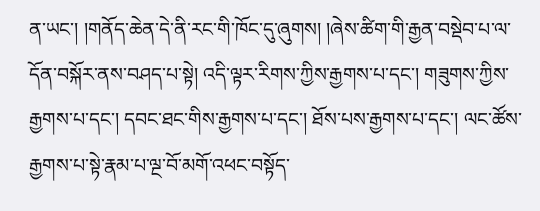ན་ཡང་། །གནོད་ཆེན་དེ་ནི་རང་གི་ཁོང་དུ་ཞུགས། །ཞེས་ཚིག་གི་རྒྱན་བསྡེབ་པ་ལ་དོན་བསྐོར་ནས་བཤད་པ་སྟེ། འདི་ལྟར་རིགས་ཀྱིས་རྒྱགས་པ་དང་། གཟུགས་ཀྱིས་རྒྱགས་པ་དང་། དབང་ཐང་གིས་རྒྱགས་པ་དང་། ཐོས་པས་རྒྱགས་པ་དང་། ལང་ཚོས་རྒྱགས་པ་སྟེ་རྣམ་པ་ལྔ་བོ་མགོ་འཕང་བསྟོད་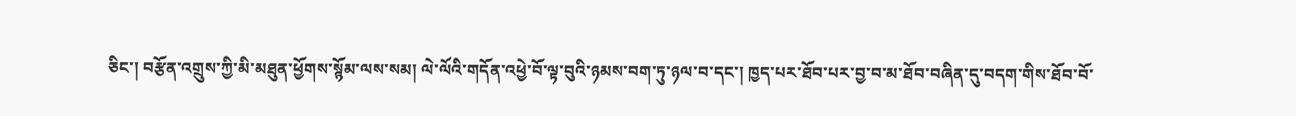ཅིང་། བརྩོན་འགྲུས་ཀྱི་མི་མཐུན་ཕྱོགས་སྙོམ་ལས་སམ། ལེ་ལོའི་གདོན་འཕྱེ་བོ་ལྟ་བུའི་ཉམས་བག་ཏུ་ཉལ་བ་དང་། ཁྱད་པར་ཐོབ་པར་བྱ་བ་མ་ཐོབ་བཞིན་དུ་བདག་གིས་ཐོབ་བོ་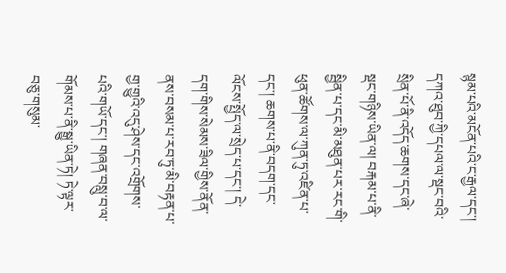སྙམ་པའི་མངོན་པའི་ང་རྒྱལ་དང་། དཀའ་ཐུབ་ཀྱི་དཔལ་ལ་སྡང་བའི་སྲིན་པོ་ནི་འདོད་ཆགས་དང་ཞེ་སྡང་གཉིས་ཡིན་ལ། བརྐམ་པ་ནི་སྦྱིན་པ་དང་མི་མཐུན་པར་རང་གི་ཕུན་ཚོགས་ལ་ཀུན་ཏུ་འཛིན་པ་དང་། ཆགས་པ་ནི་བདག་དང་ལོངས་སྤྱོད་ལ་སྲེད་པ་དང་། དེ་དག་གིས་སེམས་ཟིལ་གྱིས་ནོན་ནས་བསམ་པ་རབ་ཏུ་མི་བརྟན་པ་གྱ་གྱུའི་འདུ་ཤེས་དང་འགྲོགས་པའི་གཡོ་དང་། གཞན་བསླུ་བ་ལ་གོམས་པ་ནི་སྒྱུ་ཡིན་ཏེ། ཏེ་ལྟར་བཅུ་གསུམ་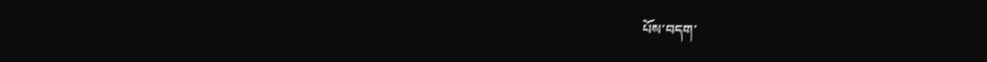པོས་བདག་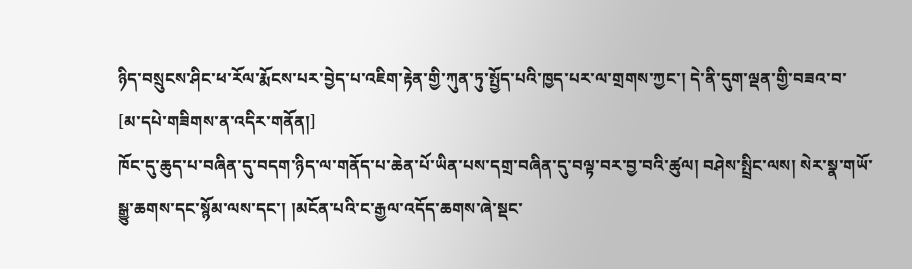ཉིད་བསྲུངས་ཤིང་ཕ་རོལ་རྨོངས་པར་བྱེད་པ་འཇིག་རྟེན་གྱི་ཀུན་ཏུ་སྤྱོད་པའི་ཁྱད་པར་ལ་གྲགས་ཀྱང་། དེ་ནི་དུག་ལྡན་གྱི་བཟའ་བ་
[མ་དཔེ་གཟིགས་ན་འདིར་གནོན།]
ཁོང་དུ་ཆུད་པ་བཞིན་དུ་བདག་ཉིད་ལ་གནོད་པ་ཆེན་པོ་ཡིན་པས་དགྲ་བཞིན་དུ་བལྟ་བར་བྱ་བའི་ཚུལ། བཤེས་སྤྲིང་ལས། སེར་སྣ་གཡོ་སྒྱུ་ཆགས་དང་སྙོམ་ལས་དང་། །མངོན་པའི་ང་རྒྱལ་འདོད་ཆགས་ཞེ་སྡང་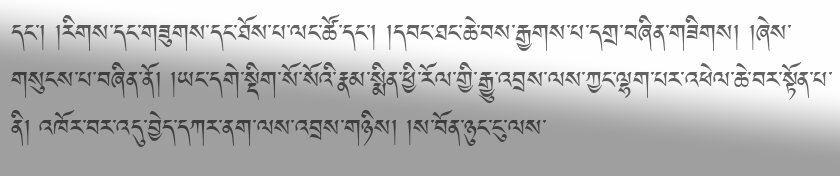དང་། །རིགས་དང་གཟུགས་དང་ཐོས་པ་ལང་ཚོ་དང་། །དབང་ཐང་ཆེ་བས་རྒྱགས་པ་དགྲ་བཞིན་གཟིགས། །ཞེས་གསུངས་པ་བཞིན་ནོ། །ཡང་དགེ་སྡིག་སོ་སོའི་རྣམ་སྨིན་ཕྱི་རོལ་གྱི་རྒྱུ་འབྲས་ལས་ཀྱང་ལྷག་པར་འཕེལ་ཆེ་བར་སྟོན་པ་ནི། འཁོར་བར་འདུ་བྱེད་དཀར་ནག་ལས་འབྲས་གཉིས། །ས་བོན་ཉུང་ངུ་ལས་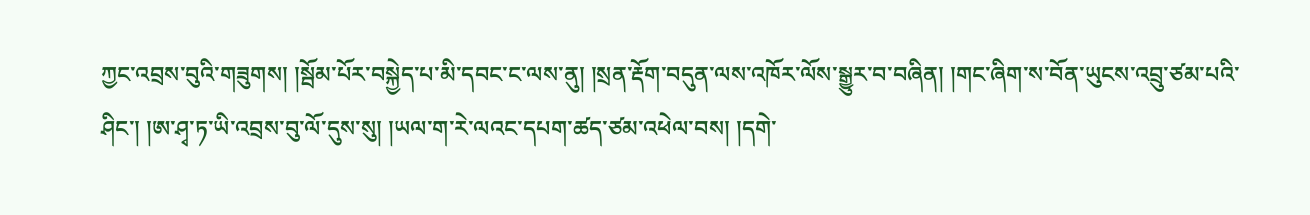ཀྱང་འབྲས་བུའི་གཟུགས། །སྦོམ་པོར་བསྐྱེད་པ་མི་དབང་ང་ལས་ནུ། །སྲན་རྡོག་བདུན་ལས་འཁོར་ལོས་སྒྱུར་བ་བཞིན། །གང་ཞིག་ས་བོན་ཡུངས་འབྲུ་ཙམ་པའི་ཤིང་། །ཨ་ཤྭ་ཏ་ཡི་འབྲས་བུ་ལོ་དུས་སུ། །ཡལ་ག་རེ་ལའང་དཔག་ཚད་ཙམ་འཕེལ་བས། །དགེ་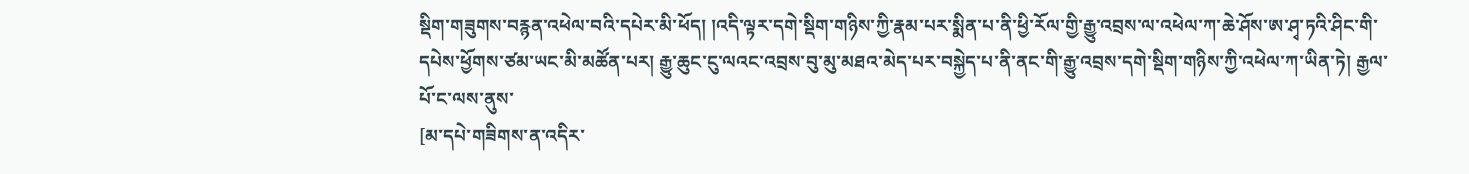སྡིག་གཟུགས་བརྙན་འཕེལ་བའི་དཔེར་མི་ཕོད། །འདི་ལྟར་དགེ་སྡིག་གཉིས་ཀྱི་རྣམ་པར་སྨིན་པ་ནི་ཕྱི་རོལ་གྱི་རྒྱུ་འབྲས་ལ་འཕེལ་ཀ་ཆེ་ཤོས་ཨ་ཤྭ་ཏའི་ཤིང་གི་དཔེས་ཕྱོགས་ཙམ་ཡང་མི་མཚོན་པར། རྒྱུ་ཆུང་ངུ་ལའང་འབྲས་བུ་མུ་མཐའ་མེད་པར་བསྐྱེད་པ་ནི་ནང་གི་རྒྱུ་འབྲས་དགེ་སྡིག་གཉིས་ཀྱི་འཕེལ་ཀ་ཡིན་ཏེ། རྒྱལ་པོ་ང་ལས་ནུས་
[མ་དཔེ་གཟིགས་ན་འདིར་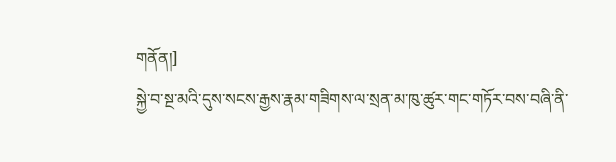གནོན།]
སྐྱེ་བ་སྔ་མའི་དུས་སངས་རྒྱས་རྣམ་གཟིགས་ལ་སྲན་མ་ཁུ་ཚུར་གང་གཏོར་བས་བཞི་ནི་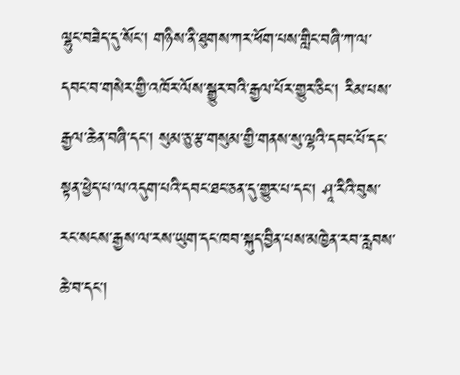ལྷུང་བཟེད་དུ་སོང་། གཉིས་ནི་ཐུགས་ཀར་ཕོག་པས་གླིང་བཞི་ཀ་ལ་དབང་བ་གསེར་གྱི་འཁོར་ལོས་སྒྱུར་བའི་རྒྱལ་པོར་གྱུར་ཅིང་། རིམ་པས་རྒྱལ་ཆེན་བཞི་དང་། སུམ་ཅུ་རྩ་གསུམ་གྱི་གནས་སུ་ལྷའི་དབང་པོ་དང་སྟན་ཕྱེད་པ་ལ་འདུག་པའི་དབང་ཐང་ཅན་དུ་གྱུར་པ་དང་། ཤཱ་རིའི་བུས་རང་སངས་རྒྱས་ལ་རས་ཡུག་དང་ཁབ་སྐུད་བྱིན་པས་མཁྱེན་རབ་རླབས་ཆེ་བ་དང་།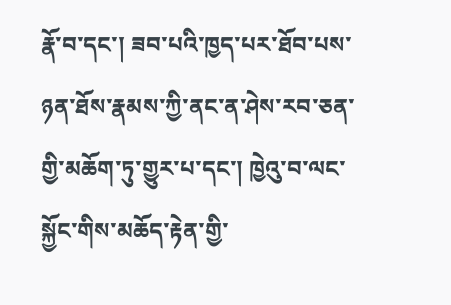རྣོ་བ་དང་། ཟབ་པའི་ཁྱད་པར་ཐོབ་པས་ཉན་ཐོས་རྣམས་ཀྱི་ནང་ན་ཤེས་རབ་ཅན་གྱི་མཆོག་ཏུ་གྱུར་པ་དང་། ཁྱེའུ་བ་ལང་སྐྱོང་གིས་མཆོད་རྟེན་གྱི་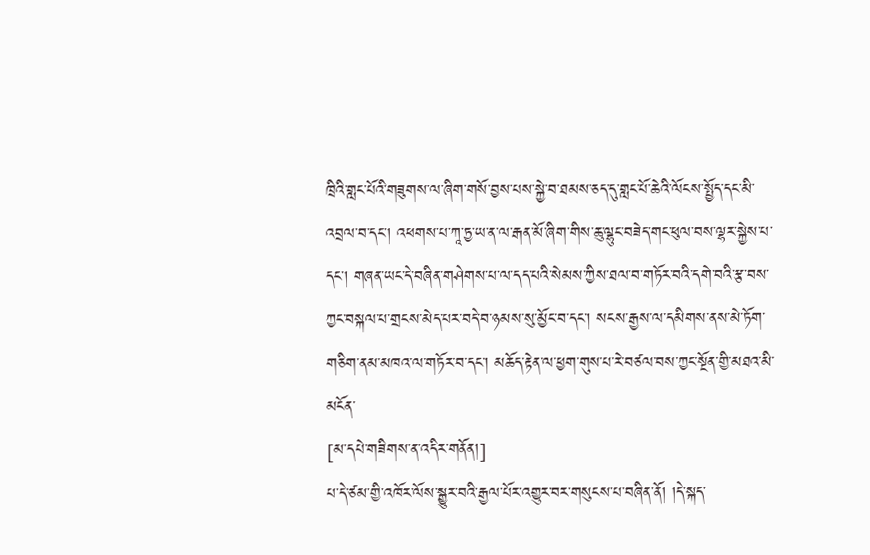ཁྲིའི་གླང་པོའི་གཟུགས་ལ་ཞིག་གསོ་བྱས་པས་སྐྱེ་བ་ཐམས་ཅད་དུ་གླང་པོ་ཆེའི་ལོངས་སྤྱོད་དང་མི་འབྲལ་བ་དང་། འཕགས་པ་ཀཱ་ཏྱ་ཡ་ན་ལ་རྒན་མོ་ཞིག་གིས་ཆུ་ལྷུང་བཟེད་གང་ཕུལ་བས་ལྷར་སྐྱེས་པ་དང་། གཞན་ཡང་དེ་བཞིན་གཤེགས་པ་ལ་དད་པའི་སེམས་ཀྱིས་ཐལ་བ་གཏོར་བའི་དགེ་བའི་རྩ་བས་ཀྱང་བསྐལ་པ་གྲངས་མེད་པར་བདེ་བ་ཉམས་སུ་མྱོང་བ་དང་། སངས་རྒྱས་ལ་དམིགས་ནས་མེ་ཏོག་གཅིག་ནམ་མཁའ་ལ་གཏོར་བ་དང་། མཆོད་རྟེན་ལ་ཕྱག་གུས་པ་རེ་བཙལ་བས་ཀྱང་སྔོན་གྱི་མཐའ་མི་མངོན་
[མ་དཔེ་གཟིགས་ན་འདིར་གནོན།]
པ་དེ་ཙམ་གྱི་འཁོར་ལོས་སྒྱུར་བའི་རྒྱལ་པོར་འགྱུར་བར་གསུངས་པ་བཞིན་ནོ། །དེ་སྐད་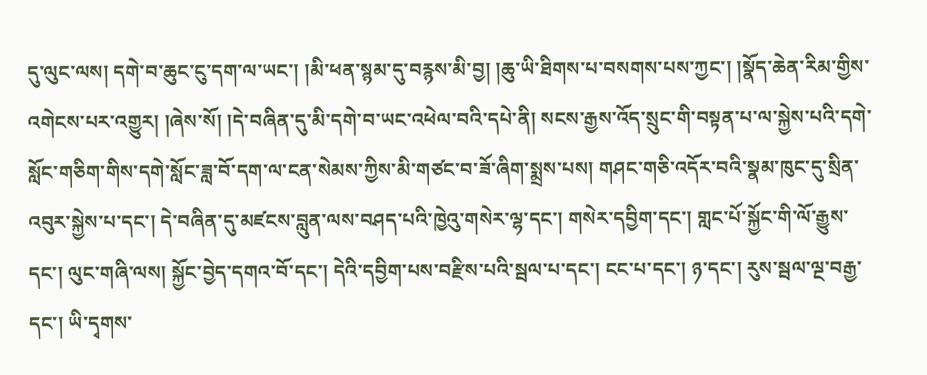དུ་ལུང་ལས། དགེ་བ་ཆུང་ངུ་དག་ལ་ཡང་། །མི་ཕན་སྙམ་དུ་བརྙས་མི་བྱ། །ཆུ་ཡི་ཐིགས་པ་བསགས་པས་ཀྱང་། །སྣོད་ཆེན་རིམ་གྱིས་འགེངས་པར་འགྱུར། །ཞེས་སོ། །དེ་བཞིན་དུ་མི་དགེ་བ་ཡང་འཕེལ་བའི་དཔེ་ནི། སངས་རྒྱས་འོད་སྲུང་གི་བསྟན་པ་ལ་སྐྱེས་པའི་དགེ་སློང་གཅིག་གིས་དགེ་སློང་ཟླ་བོ་དག་ལ་ངན་སེམས་ཀྱིས་མི་གཙང་བ་ཟོ་ཞིག་སྨྲས་པས། གཤང་གཅི་འདོར་བའི་སྣམ་ཁུང་དུ་སྲིན་འབུར་སྐྱེས་པ་དང་། དེ་བཞིན་དུ་མཛངས་བླུན་ལས་བཤད་པའི་ཁྱེའུ་གསེར་ལྷ་དང་། གསེར་དབྱིག་དང་། གླང་པོ་སྐྱོང་གི་ལོ་རྒྱུས་དང་། ལུང་གཞི་ལས། སྐྱོང་བྱེད་དགའ་བོ་དང་། དེའི་དབྱིག་པས་བརྫིས་པའི་སྦལ་པ་དང་། ངང་པ་དང་། ཉ་དང་། རུས་སྦལ་ལྔ་བརྒྱ་དང་། ཡི་དྭགས་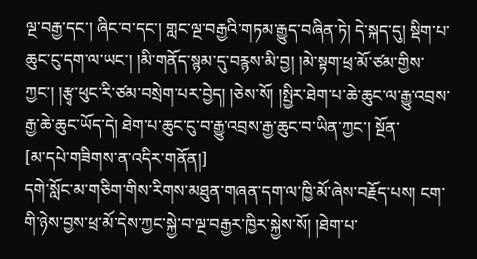ལྔ་བརྒྱ་དང་། ཞིང་བ་དང་། གླང་ལྔ་བརྒྱའི་གཏམ་རྒྱུད་བཞིན་ཏེ། དེ་སྐད་དུ། སྡིག་པ་ཆུང་ངུ་དག་ལ་ཡང་། །མི་གནོད་སྙམ་དུ་བརྙས་མི་བྱ། །མེ་སྟག་ཕྲ་མོ་ཙམ་གྱིས་ཀྱང་། །རྩྭ་ཕུང་རི་ཙམ་བསྲེག་པར་བྱེད། །ཅེས་སོ། །སྤྱིར་ཐེག་པ་ཆེ་ཆུང་ལ་རྒྱུ་འབྲས་རྒྱ་ཆེ་ཆུང་ཡོད་དེ། ཐེག་པ་ཆུང་ངུ་བ་རྒྱུ་འབྲས་རྒྱ་ཆུང་བ་ཡིན་ཀྱང་། སྔོན་
[མ་དཔེ་གཟིགས་ན་འདིར་གནོན།]
དགེ་སློང་མ་གཅིག་གིས་རིགས་མཐུན་གཞན་དག་ལ་ཁྱི་མོ་ཞེས་བརྗོད་པས། ངག་གི་ཉེས་བྱས་ཕྲ་མོ་དེས་ཀྱང་སྐྱེ་བ་ལྔ་བརྒྱར་ཁྱིར་སྐྱེས་སོ། །ཐེག་པ་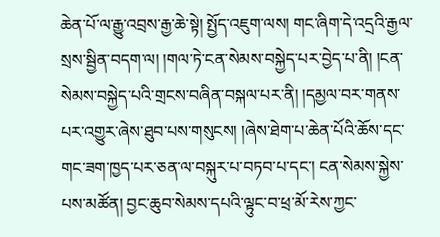ཆེན་པོ་ལ་རྒྱུ་འབྲས་རྒྱ་ཆེ་སྟེ། སྤྱོད་འཇུག་ལས། གང་ཞིག་དེ་འདྲའི་རྒྱལ་སྲས་སྦྱིན་བདག་ལ། །གལ་ཏེ་ངན་སེམས་བསྐྱེད་པར་བྱེད་པ་ནི། །ངན་སེམས་བསྐྱེད་པའི་གྲངས་བཞིན་བསྐལ་པར་ནི། །དམྱལ་བར་གནས་པར་འགྱུར་ཞེས་ཐུབ་པས་གསུངས། །ཞེས་ཐེག་པ་ཆེན་པོའི་ཆོས་དང་གང་ཟག་ཁྱད་པར་ཅན་ལ་བསྐུར་པ་བཏབ་པ་དང་། ངན་སེམས་སྐྱེས་པས་མཚོན། བྱང་ཆུབ་སེམས་དཔའི་ལྟུང་བ་ཕྲ་མོ་རེས་ཀྱང་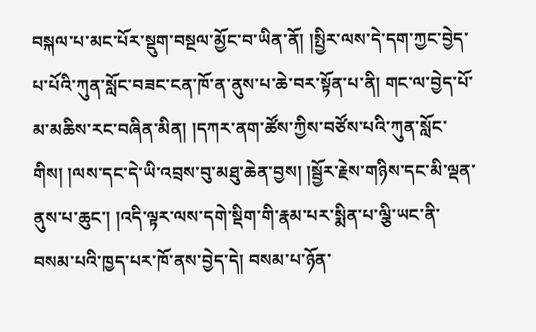བསྐལ་པ་མང་པོར་སྡུག་བསྔལ་མྱོང་བ་ཡིན་ནོ། །སྤྱིར་ལས་དེ་དག་ཀྱང་བྱེད་པ་པོའི་ཀུན་སློང་བཟང་ངན་ཁོ་ན་ནུས་པ་ཆེ་བར་སྟོན་པ་ནི། གང་ལ་བྱེད་པོ་མ་མཆིས་རང་བཞིན་མིན། །དཀར་ནག་ཚོས་ཀྱིས་བཙོས་པའི་ཀུན་སློང་གིས། །ལས་དང་དེ་ཡི་འབྲས་བུ་མཐུ་ཆེན་བྱས། །སྦྱོར་རྗེས་གཉིས་དང་མི་ལྡན་ནུས་པ་ཆུང་། །འདི་ལྟར་ལས་དགེ་སྡིག་གི་རྣམ་པར་སྨིན་པ་ལྕི་ཡང་ནི་བསམ་པའི་ཁྱད་པར་ཁོ་ནས་བྱེད་དེ། བསམ་པ་ཉོན་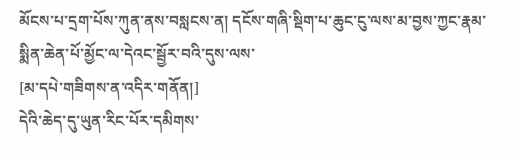མོངས་པ་དྲག་པོས་ཀུན་ནས་བསླངས་ན། དངོས་གཞི་སྡིག་པ་ཆུང་ངུ་ལས་མ་བྱས་ཀྱང་རྣམ་སྨིན་ཆེན་པོ་མྱོང་ལ་དེའང་སྦྱོར་བའི་དུས་ལས་
[མ་དཔེ་གཟིགས་ན་འདིར་གནོན།]
དེའི་ཆེད་དུ་ཡུན་རིང་པོར་དམིགས་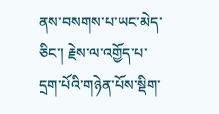ནས་བསགས་པ་ཡང་མེད་ཅིང་། རྗེས་ལ་འགྱོད་པ་དྲག་པོའི་གཉེན་པོས་སྡིག་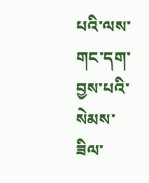པའི་ལས་གང་དག་བྱས་པའི་སེམས་ཟིལ་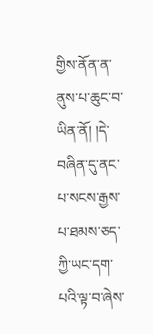གྱིས་ནོན་ན་ནུས་པ་ཆུང་བ་ཡིན་ནོ། །དེ་བཞིན་དུ་ནང་པ་སངས་རྒྱས་པ་ཐམས་ཅད་ཀྱི་ཡང་དག་པའི་ལྟ་བ་ཞེས་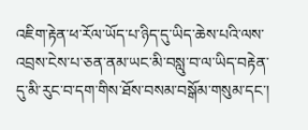འཇིག་རྟེན་ཕ་རོལ་ཡོད་པ་ཉིད་དུ་ཡིད་ཆེས་པའི་ལས་འབྲས་ངེས་པ་ཅན་ནམ་ཡང་མི་བསླུ་བ་ལ་ཡིད་བརྟེན་དུ་མི་རུང་བ་དག་གིས་ཐོས་བསམ་བསྒོམ་གསུམ་དང་།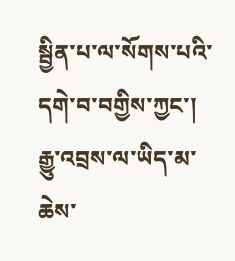སྦྱིན་པ་ལ་སོགས་པའི་དགེ་བ་བགྱིས་ཀྱང་། རྒྱུ་འབྲས་ལ་ཡིད་མ་ཆེས་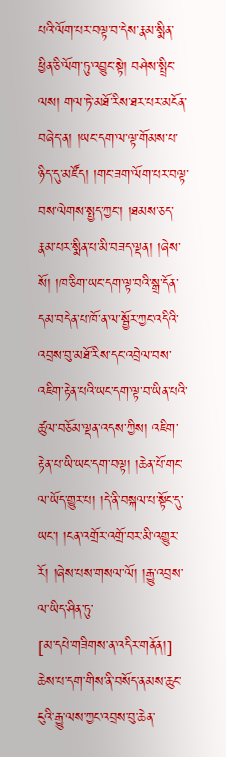པའི་ལོག་པར་བལྟ་བ་དེས་རྣམ་སྨིན་ཕྱིན་ཅི་ལོག་ཏུ་འབྱུང་སྟེ། བཤེས་སྤྲིང་ལས། གལ་ཏེ་མཐོ་རིས་ཐར་པར་མངོན་བཞེད་ན། །ཡང་དག་ལ་ལྟ་གོམས་པ་ཉིད་དུ་མཛོད། །གང་ཟག་ལོག་པར་བལྟ་བས་ལེགས་སྤྱད་ཀྱང་། །ཐམས་ཅད་རྣམ་པར་སྨིན་པ་མི་བཟད་ལྡན། །ཞེས་སོ། །ཁ་ཅིག་ཡང་དག་ལྟ་བའི་སྒྲ་དོན་དམ་བདེན་པ་ཁོ་ན་ལ་སྦྱོར་ཀྱང་འདིའི་འབྲས་བུ་མཐོ་རིས་དང་འབྲེལ་བས་འཇིག་རྟེན་པའི་ཡང་དག་ལྟ་བ་ཡིན་པའི་ཚུལ་བཅོམ་ལྡན་འདས་ཀྱིས། འཇིག་རྟེན་པ་ཡི་ཡང་དག་བལྟ། །ཆེན་པོ་གང་ལ་ཡོད་གྱུར་པ། །དེ་ནི་བསྐལ་པ་སྟོང་དུ་ཡང་། །ངན་འགྲོར་འགྲོ་བར་མི་འགྱུར་རོ། །ཞེས་པས་གསལ་ལོ། །རྒྱུ་འབྲས་ལ་ཡིད་ཤིན་ཏུ་
[མ་དཔེ་གཟིགས་ན་འདིར་གནོན།]
ཆེས་པ་དག་གིས་ནི་བསོད་ནམས་ཆུང་ངུའི་རྒྱུ་ལས་ཀྱང་འབྲས་བུ་ཆེན་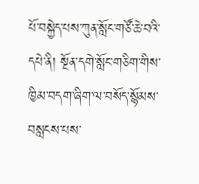པོ་བསྐྱེད་པས་ཀུན་སློང་གཙོ་ཆེ་བའི་དཔེ་ནི། སྔོན་དགེ་སློང་གཅིག་གིས་ཁྱིམ་བདག་ཞིག་ལ་བསོད་སྙོམས་བསླངས་པས་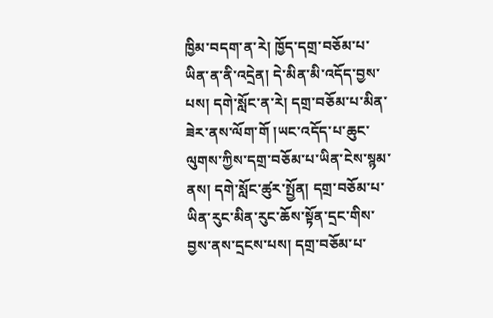ཁྱིམ་བདག་ན་རེ། ཁྱོད་དགྲ་བཅོམ་པ་ཡིན་ན་ནི་འདྲེན། དེ་མིན་མི་འདོད་བྱས་པས། དགེ་སློང་ན་རེ། དགྲ་བཅོམ་པ་མིན་ཟེར་ནས་ལོག་གོ །ཡང་འདོད་པ་ཆུང་ལུགས་ཀྱིས་དགྲ་བཅོམ་པ་ཡིན་ངེས་སྙམ་ནས། དགེ་སློང་ཚུར་སྤྱོན། དགྲ་བཅོམ་པ་ཡིན་རུང་མིན་རུང་ཆོས་སྟོན་དྲང་གིས་བྱས་ནས་དྲངས་པས། དགྲ་བཅོམ་པ་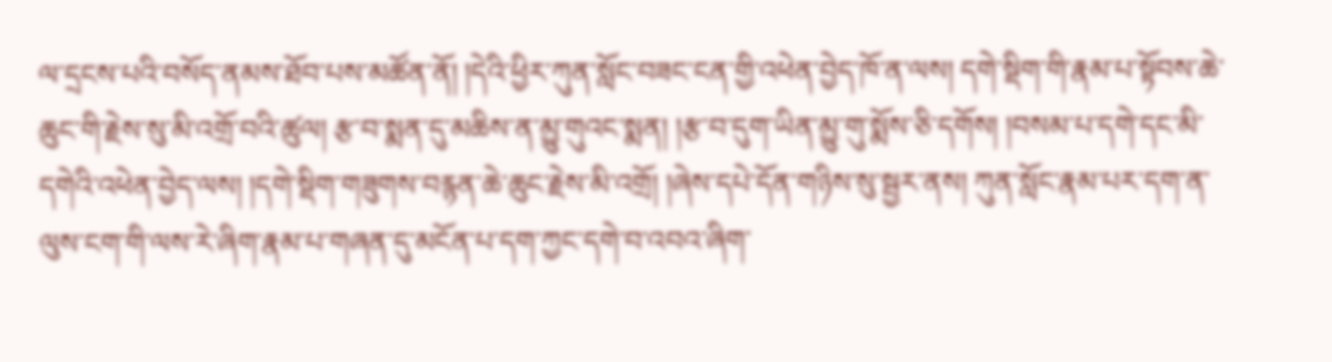ལ་དྲངས་པའི་བསོད་ནམས་ཐོབ་པས་མཚོན་ནོ། །དེའི་ཕྱིར་ཀུན་སློང་བཟང་ངན་གྱི་འཕེན་བྱེད་ཁོ་ན་ལས། དགེ་སྡིག་གི་རྣམ་པ་སྟོབས་ཆེ་ཆུང་གི་རྗེས་སུ་མི་འགྲོ་བའི་ཚུལ། རྩ་བ་སྨན་དུ་མཆིས་ན་མྱུ་གུའང་སྨན། །རྩ་བ་དུག་ཡིན་མྱུ་གུ་སྨོས་ཅི་དགོས། །བསམ་པ་དགེ་དང་མི་དགེའི་འཕེན་བྱེད་ལས། །དགེ་སྡིག་གཟུགས་བརྙན་ཆེ་ཆུང་རྗེས་མི་འགྲོ། །ཞེས་དཔེ་དོན་གཉིས་སུ་སྦྱར་ནས། ཀུན་སློང་རྣམ་པར་དག་ན་ལུས་ངག་གི་ལས་རེ་ཞིག་རྣམ་པ་གཞན་དུ་མངོན་པ་དག་ཀྱང་དགེ་བ་འབའ་ཞིག་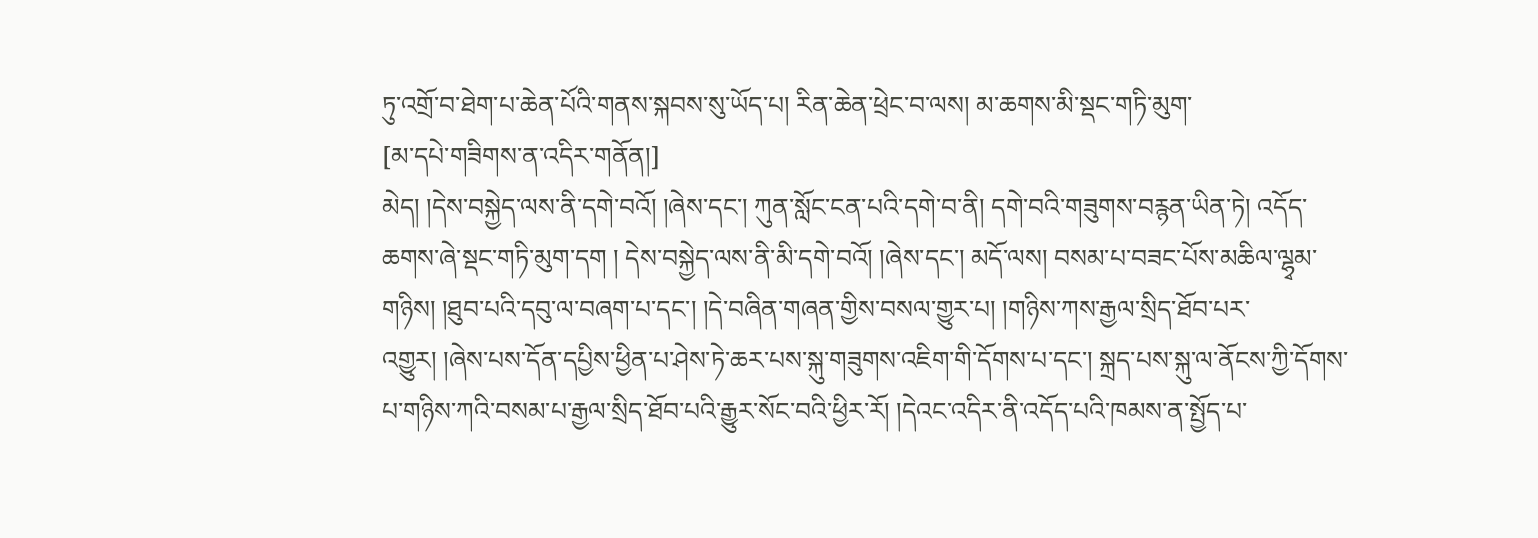ཏུ་འགྲོ་བ་ཐེག་པ་ཆེན་པོའི་གནས་སྐབས་སུ་ཡོད་པ། རིན་ཆེན་ཕྲེང་བ་ལས། མ་ཆགས་མི་སྡང་གཏི་མུག་
[མ་དཔེ་གཟིགས་ན་འདིར་གནོན།]
མེད། །དེས་བསྐྱེད་ལས་ནི་དགེ་བའོ། །ཞེས་དང་། ཀུན་སློང་ངན་པའི་དགེ་བ་ནི། དགེ་བའི་གཟུགས་བརྙན་ཡིན་ཏེ། འདོད་ཆགས་ཞེ་སྡང་གཏི་མུག་དག ། དེས་བསྐྱེད་ལས་ནི་མི་དགེ་བའོ། །ཞེས་དང་། མདོ་ལས། བསམ་པ་བཟང་པོས་མཆིལ་ལྷྭམ་གཉིས། །ཐུབ་པའི་དབུ་ལ་བཞག་པ་དང་། །དེ་བཞིན་གཞན་གྱིས་བསལ་གྱུར་པ། །གཉིས་ཀས་རྒྱལ་སྲིད་ཐོབ་པར་འགྱུར། །ཞེས་པས་དོན་དཔྱིས་ཕྱིན་པ་ཤེས་ཏེ་ཆར་པས་སྐུ་གཟུགས་འཇིག་གི་དོགས་པ་དང་། སྐྲད་པས་སྐུ་ལ་ནོངས་ཀྱི་དོགས་པ་གཉིས་ཀའི་བསམ་པ་རྒྱལ་སྲིད་ཐོབ་པའི་རྒྱུར་སོང་བའི་ཕྱིར་རོ། །དེའང་འདིར་ནི་འདོད་པའི་ཁམས་ན་སྤྱོད་པ་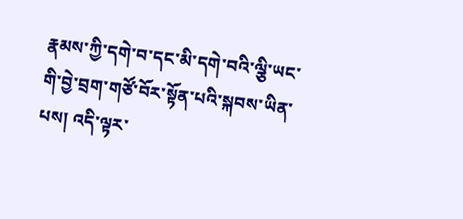རྣམས་ཀྱི་དགེ་བ་དང་མི་དགེ་བའི་ལྕི་ཡང་གི་བྱེ་བྲག་གཙོ་བོར་སྟོན་པའི་སྐབས་ཡིན་པས། འདི་ལྟར་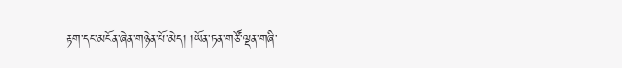རྟག་དང་མངོན་ཞེན་གཉེན་པོ་མེད། །ཡོན་ཏན་གཙོ་ལྡན་གཞི་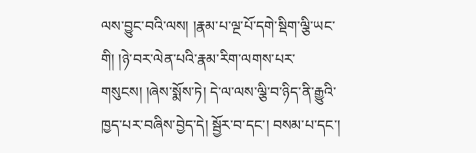ལས་བྱུང་བའི་ལས། །རྣམ་པ་ལྔ་པོ་དགེ་སྡིག་ལྕི་ཡང་གི། །ཉེ་བར་ལེན་པའི་རྣམ་རིག་ལགས་པར་གསུངས། །ཞེས་སྨོས་ཏེ། དེ་ལ་ལས་ལྕི་བ་ཉིད་ནི་རྒྱུའི་ཁྱད་པར་བཞིས་བྱེད་དེ། སྦྱོར་བ་དང་། བསམ་པ་དང་།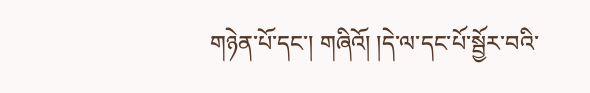གཉེན་པོ་དང་། གཞིའོ། །དེ་ལ་དང་པོ་སྦྱོར་བའི་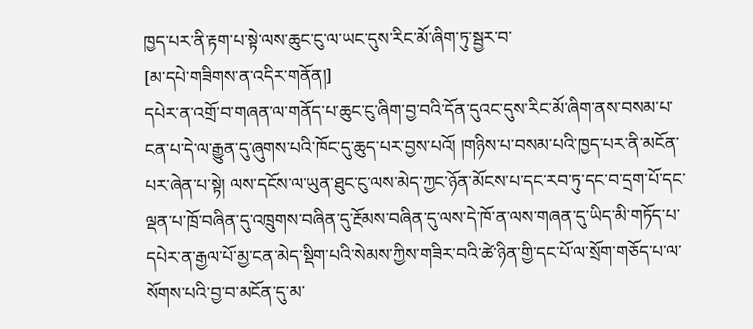ཁྱད་པར་ནི་རྟག་པ་སྟེ་ལས་ཆུང་ངུ་ལ་ཡང་དུས་རིང་མོ་ཞིག་ཏུ་སྦྱར་བ་
[མ་དཔེ་གཟིགས་ན་འདིར་གནོན།]
དཔེར་ན་འགྲོ་བ་གཞན་ལ་གནོད་པ་ཆུང་ངུ་ཞིག་བྱ་བའི་དོན་དུའང་དུས་རིང་མོ་ཞིག་ནས་བསམ་པ་ངན་པ་དེ་ལ་རྒྱུན་དུ་ཞུགས་པའི་ཁོང་དུ་ཆུད་པར་བྱས་པའོ། །གཉིས་པ་བསམ་པའི་ཁྱད་པར་ནི་མངོན་པར་ཞེན་པ་སྟེ། ལས་དངོས་ལ་ཡུན་ཐུང་ངུ་ལས་མེད་ཀྱང་ཉོན་མོངས་པ་དང་རབ་ཏུ་དང་བ་དྲག་པོ་དང་ལྡན་པ་ཁྲོ་བཞིན་དུ་འཁྲུགས་བཞིན་དུ་རྔོམས་བཞིན་དུ་ལས་དེ་ཁོ་ན་ལས་གཞན་དུ་ཡིད་མི་གཏོད་པ་དཔེར་ན་རྒྱལ་པོ་མྱ་ངན་མེད་སྡིག་པའི་སེམས་ཀྱིས་གཟིར་བའི་ཚེ་ཉིན་གྱི་དང་པོ་ལ་སྲོག་གཅོད་པ་ལ་སོགས་པའི་བྱ་བ་མངོན་དུ་མ་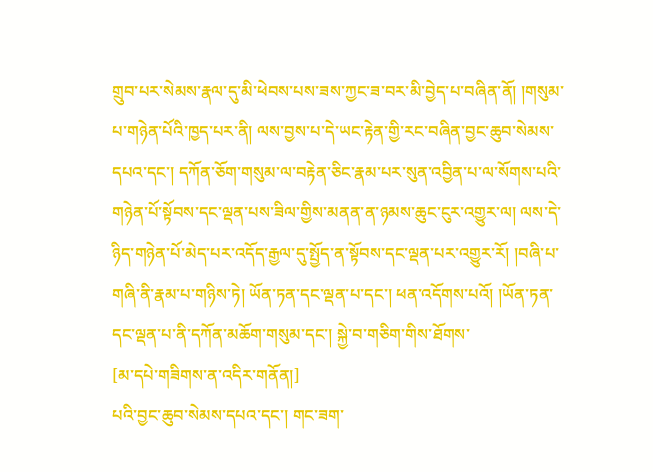གྲུབ་པར་སེམས་རྣལ་དུ་མི་ཕེབས་པས་ཟས་ཀྱང་ཟ་བར་མི་བྱེད་པ་བཞིན་ནོ། །གསུམ་པ་གཉེན་པོའི་ཁྱད་པར་ནི། ལས་བྱས་པ་དེ་ཡང་རྟེན་གྱི་རང་བཞིན་བྱང་ཆུབ་སེམས་དཔའ་དང་། དཀོན་ཅོག་གསུམ་ལ་བརྟེན་ཅིང་རྣམ་པར་སུན་འབྱིན་པ་ལ་སོགས་པའི་གཉེན་པོ་སྟོབས་དང་ལྡན་པས་ཟིལ་གྱིས་མནན་ན་ཉམས་ཆུང་ངུར་འགྱུར་ལ། ལས་དེ་ཉིད་གཉེན་པོ་མེད་པར་འདོད་རྒྱལ་དུ་སྤྱོད་ན་སྟོབས་དང་ལྡན་པར་འགྱུར་རོ། །བཞི་པ་གཞི་ནི་རྣམ་པ་གཉིས་ཏེ། ཡོན་ཏན་དང་ལྡན་པ་དང་། ཕན་འདོགས་པའོ། །ཡོན་ཏན་དང་ལྡན་པ་ནི་དཀོན་མཆོག་གསུམ་དང་། སྐྱེ་བ་གཅིག་གིས་ཐོགས་
[མ་དཔེ་གཟིགས་ན་འདིར་གནོན།]
པའི་བྱང་ཆུབ་སེམས་དཔའ་དང་། གང་ཟག་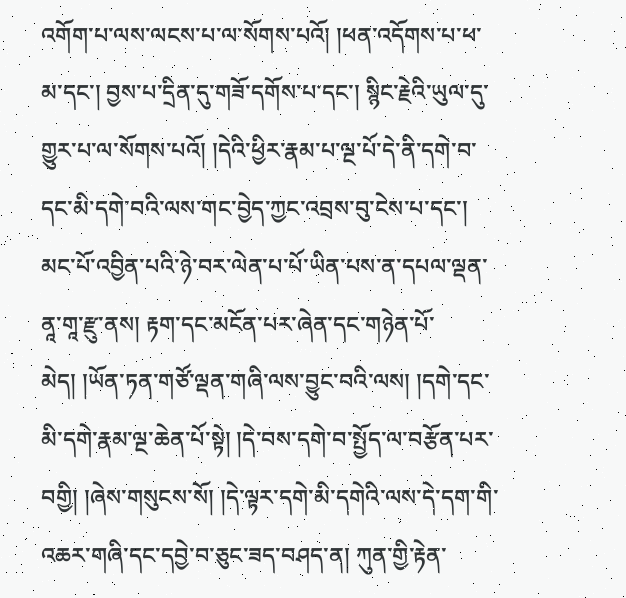འགོག་པ་ལས་ལངས་པ་ལ་སོགས་པའོ། །ཕན་འདོགས་པ་ཕ་མ་དང་། བྱས་པ་དྲིན་དུ་གཟོ་དགོས་པ་དང་། སྙིང་རྗེའི་ཡུལ་དུ་གྱུར་པ་ལ་སོགས་པའོ། །དེའི་ཕྱིར་རྣམ་པ་ལྔ་པོ་དེ་ནི་དགེ་བ་དང་མི་དགེ་བའི་ལས་གང་བྱེད་ཀྱང་འབྲས་བུ་ངེས་པ་དང་། མང་པོ་འབྱིན་པའི་ཉེ་བར་ལེན་པ་པོ་ཡིན་པས་ན་དཔལ་ལྡན་ནཱ་གཱ་རྫུ་ནས། རྟག་དང་མངོན་པར་ཞེན་དང་གཉེན་པོ་མེད། །ཡོན་ཏན་གཙོ་ལྡན་གཞི་ལས་བྱུང་བའི་ལས། །དགེ་དང་མི་དགེ་རྣམ་ལྔ་ཆེན་པོ་སྟེ། །དེ་བས་དགེ་བ་སྤྱོད་ལ་བརྩོན་པར་བགྱི། །ཞེས་གསུངས་སོ། །དེ་ལྟར་དགེ་མི་དགེའི་ལས་དེ་དག་གི་འཆར་གཞི་དང་དབྱེ་བ་ཅུང་ཟད་བཤད་ན། ཀུན་གྱི་རྟེན་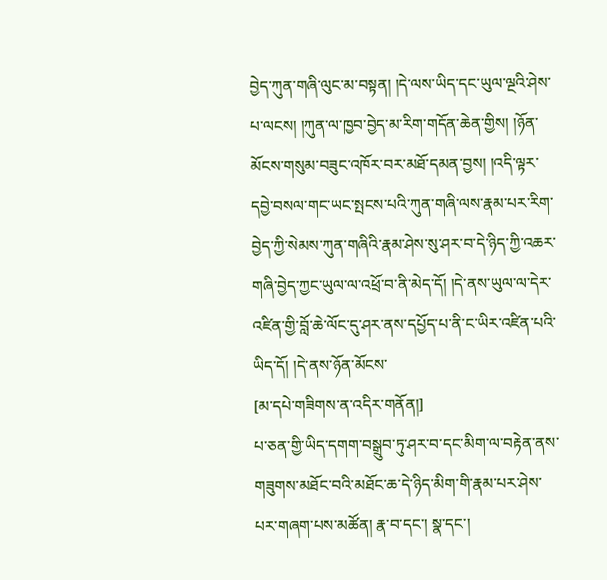བྱེད་ཀུན་གཞི་ལུང་མ་བསྟན། །དེ་ལས་ཡིད་དང་ཡུལ་ལྔའི་ཤེས་པ་ལངས། །ཀུན་ལ་ཁྱབ་བྱེད་མ་རིག་གདོན་ཆེན་གྱིས། །ཉོན་མོངས་གསུམ་བཟུང་འཁོར་བར་མཐོ་དམན་བྱས། །འདི་ལྟར་དབྱེ་བསལ་གང་ཡང་སྤངས་པའི་ཀུན་གཞི་ལས་རྣམ་པར་རིག་བྱེད་ཀྱི་སེམས་ཀུན་གཞིའི་རྣམ་ཤེས་སུ་ཤར་བ་དེ་ཉིད་ཀྱི་འཆར་གཞི་བྱེད་ཀྱང་ཡུལ་ལ་འཕྲོ་བ་ནི་མེད་དོ། །དེ་ནས་ཡུལ་ལ་དེར་འཛིན་གྱི་བློ་ཆེ་ལོང་དུ་ཤར་ནས་དཔྱོད་པ་ནི་ང་ཡིར་འཛིན་པའི་ཡིད་དོ། །དེ་ནས་ཉོན་མོངས་
[མ་དཔེ་གཟིགས་ན་འདིར་གནོན།]
པ་ཅན་གྱི་ཡིད་དགག་བསྒྲུབ་ཏུ་ཤར་བ་དང་མིག་ལ་བརྟེན་ནས་གཟུགས་མཐོང་བའི་མཐོང་ཆ་དེ་ཉིད་མིག་གི་རྣམ་པར་ཤེས་པར་གཞག་པས་མཚོན། རྣ་བ་དང་། སྣ་དང་།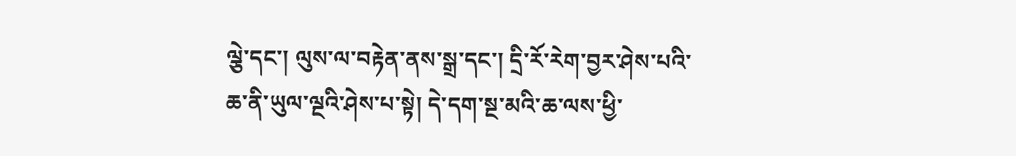ལྕེ་དང་། ལུས་ལ་བརྟེན་ནས་སྒྲ་དང་། དྲི་རོ་རེག་བྱར་ཤེས་པའི་ཆ་ནི་ཡུལ་ལྔའི་ཤེས་པ་སྟེ། དེ་དག་སྔ་མའི་ཆ་ལས་ཕྱི་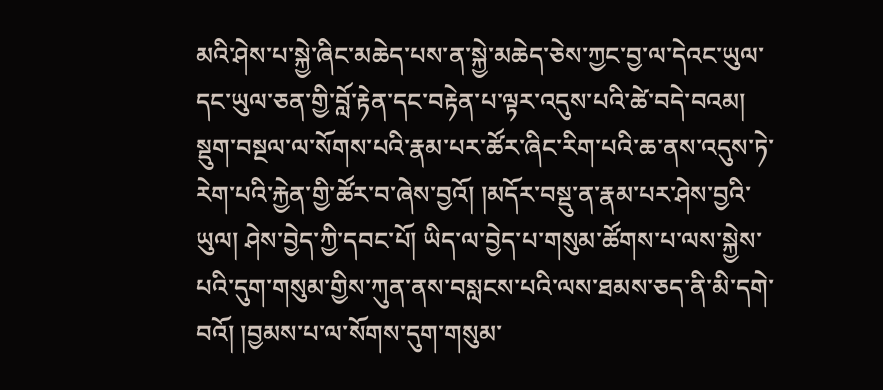མའི་ཤེས་པ་སྐྱེ་ཞིང་མཆེད་པས་ན་སྐྱེ་མཆེད་ཅེས་ཀྱང་བྱ་ལ་དེའང་ཡུལ་དང་ཡུལ་ཅན་གྱི་བློ་རྟེན་དང་བརྟེན་པ་ལྟར་འདུས་པའི་ཚེ་བདེ་བའམ། སྡུག་བསྔལ་ལ་སོགས་པའི་རྣམ་པར་ཚོར་ཞིང་རིག་པའི་ཆ་ནས་འདུས་ཏེ་རེག་པའི་རྐྱེན་གྱི་ཚོར་བ་ཞེས་བྱའོ། །མདོར་བསྡུ་ན་རྣམ་པར་ཤེས་བྱའི་ཡུལ། ཤེས་བྱེད་ཀྱི་དབང་པོ། ཡིད་ལ་བྱེད་པ་གསུམ་ཚོགས་པ་ལས་སྐྱེས་པའི་དུག་གསུམ་གྱིས་ཀུན་ནས་བསླངས་པའི་ལས་ཐམས་ཅད་ནི་མི་དགེ་བའོ། །བྱམས་པ་ལ་སོགས་དུག་གསུམ་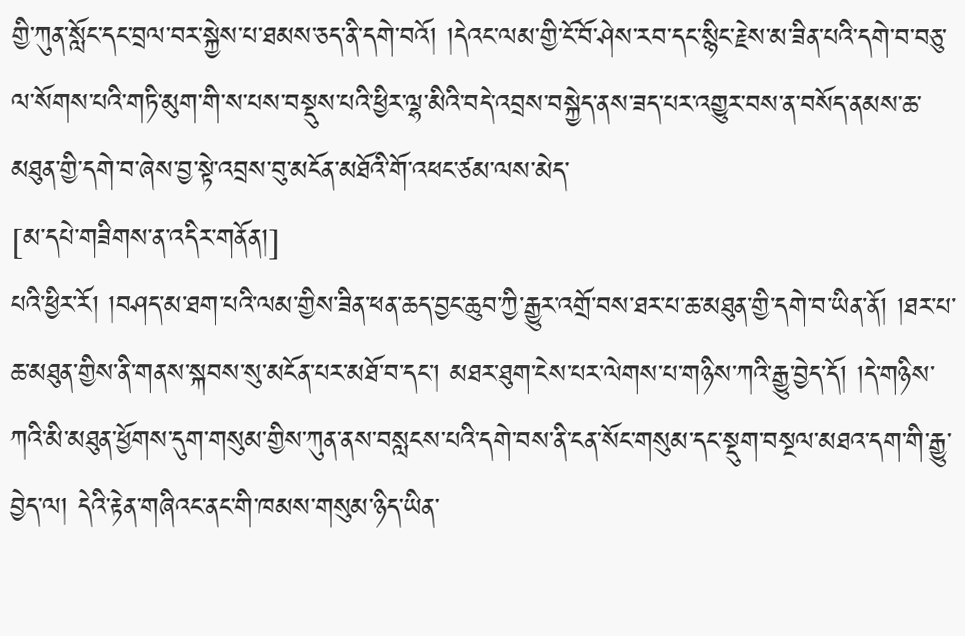གྱི་ཀུན་སློང་དང་བྲལ་བར་སྐྱེས་པ་ཐམས་ཅད་ནི་དགེ་བའོ། །དེའང་ལམ་གྱི་ངོ་བོ་ཤེས་རབ་དང་སྙིང་རྗེས་མ་ཟིན་པའི་དགེ་བ་བཅུ་ལ་སོགས་པའི་གཏི་མུག་གི་ས་པས་བསྡུས་པའི་ཕྱིར་ལྷ་མིའི་བདེ་འབྲས་བསྐྱེད་ནས་ཟད་པར་འགྱུར་བས་ན་བསོད་ནམས་ཆ་མཐུན་གྱི་དགེ་བ་ཞེས་བྱ་སྟེ་འབྲས་བུ་མངོན་མཐོའི་གོ་འཕང་ཙམ་ལས་མེད་
[མ་དཔེ་གཟིགས་ན་འདིར་གནོན།]
པའི་ཕྱིར་རོ། །བཤད་མ་ཐག་པའི་ལམ་གྱིས་ཟིན་ཕན་ཆད་བྱང་ཆུབ་ཀྱི་རྒྱུར་འགྲོ་བས་ཐར་པ་ཆ་མཐུན་གྱི་དགེ་བ་ཡིན་ནོ། །ཐར་པ་ཆ་མཐུན་གྱིས་ནི་གནས་སྐབས་སུ་མངོན་པར་མཐོ་བ་དང་། མཐར་ཐུག་ངེས་པར་ལེགས་པ་གཉིས་ཀའི་རྒྱུ་བྱེད་དོ། །དེ་གཉིས་ཀའི་མི་མཐུན་ཕྱོགས་དུག་གསུམ་གྱིས་ཀུན་ནས་བསླངས་པའི་དགེ་བས་ནི་ངན་སོང་གསུམ་དང་སྡུག་བསྔལ་མཐའ་དག་གི་རྒྱུ་བྱེད་ལ། དེའི་རྟེན་གཞིའང་ནང་གི་ཁམས་གསུམ་ཉིད་ཡིན་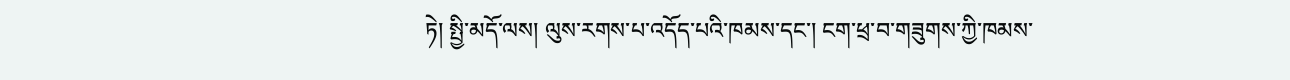ཏེ། སྤྱི་མདོ་ལས། ལུས་རགས་པ་འདོད་པའི་ཁམས་དང་། ངག་ཕྲ་བ་གཟུགས་ཀྱི་ཁམས་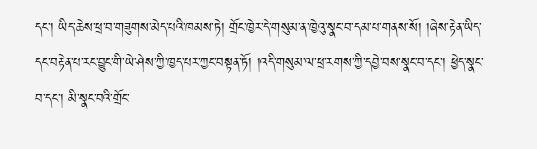དང་། ཡིད་ཆེས་ཕྲ་བ་གཟུགས་མེད་པའི་ཁམས་ཏེ། གྲོང་ཁྱེར་དེ་གསུམ་ན་ཁྱེའུ་སྣང་བ་དམ་པ་གནས་སོ། །ཞེས་རྟེན་ཡིད་དང་བརྟེན་པ་རང་བྱུང་གི་ཡེ་ཤེས་ཀྱི་ཁྱད་པར་ཀྱང་བསྟན་ཏོ། །འདི་གསུམ་ལ་ཕྲ་རགས་ཀྱི་དབྱེ་བས་སྣང་བ་དང་། ཕྱེད་སྣང་བ་དང་། མི་སྣང་བའི་གྲོང་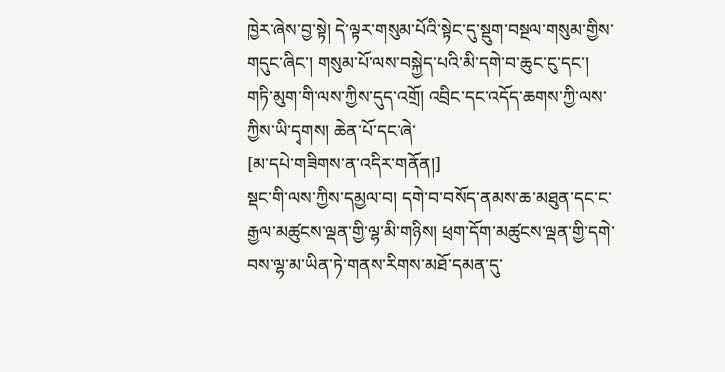ཁྱེར་ཞེས་བྱ་སྟེ། དེ་ལྟར་གསུམ་པོའི་སྟེང་དུ་སྡུག་བསྔལ་གསུམ་གྱིས་གདུང་ཞིང་། གསུམ་པོ་ལས་བསྐྱེད་པའི་མི་དགེ་བ་ཆུང་ངུ་དང་། གཏི་མུག་གི་ལས་ཀྱིས་དུད་འགྲོ། འབྲིང་དང་འདོད་ཆགས་ཀྱི་ལས་ཀྱིས་ཡི་དྭགས། ཆེན་པོ་དང་ཞེ་
[མ་དཔེ་གཟིགས་ན་འདིར་གནོན།]
སྡང་གི་ལས་ཀྱིས་དམྱལ་བ། དགེ་བ་བསོད་ནམས་ཆ་མཐུན་དང་ང་རྒྱལ་མཚུངས་ལྡན་གྱི་ལྷ་མི་གཉིས། ཕྲག་དོག་མཚུངས་ལྡན་གྱི་དགེ་བས་ལྷ་མ་ཡིན་ཏེ་གནས་རིགས་མཐོ་དམན་དུ་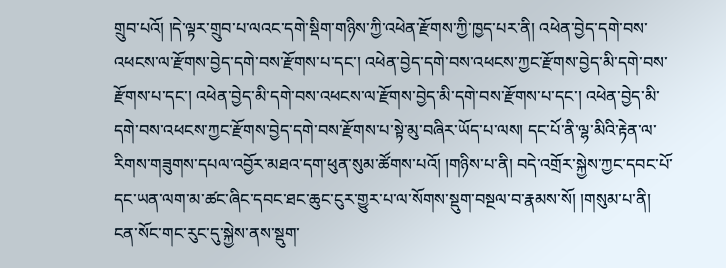གྲུབ་པའོ། །དེ་ལྟར་གྲུབ་པ་ལའང་དགེ་སྡིག་གཉིས་ཀྱི་འཕེན་རྫོགས་ཀྱི་ཁྱད་པར་ནི། འཕེན་བྱེད་དགེ་བས་འཕངས་ལ་རྫོགས་བྱེད་དགེ་བས་རྫོགས་པ་དང་། འཕེན་བྱེད་དགེ་བས་འཕངས་ཀྱང་རྫོགས་བྱེད་མི་དགེ་བས་རྫོགས་པ་དང་། འཕེན་བྱེད་མི་དགེ་བས་འཕངས་ལ་རྫོགས་བྱེད་མི་དགེ་བས་རྫོགས་པ་དང་། འཕེན་བྱེད་མི་དགེ་བས་འཕངས་ཀྱང་རྫོགས་བྱེད་དགེ་བས་རྫོགས་པ་སྟེ་མུ་བཞིར་ཡོད་པ་ལས། དང་པོ་ནི་ལྷ་མིའི་རྟེན་ལ་རིགས་གཟུགས་དཔལ་འབྱོར་མཐའ་དག་ཕུན་སུམ་ཚོགས་པའོ། །གཉིས་པ་ནི། བདེ་འགྲོར་སྐྱེས་ཀྱང་དབང་པོ་དང་ཡན་ལག་མ་ཚང་ཞིང་དབང་ཐང་ཆུང་ངུར་གྱུར་པ་ལ་སོགས་སྡུག་བསྔལ་བ་རྣམས་སོ། །གསུམ་པ་ནི། ངན་སོང་གང་རུང་དུ་སྐྱེས་ནས་སྡུག་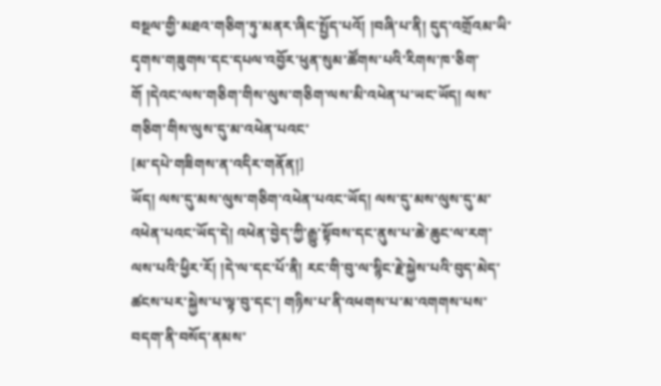བསྔལ་གྱི་མཐའ་གཅིག་ཏུ་མནར་ཞིང་སྤྱོད་པའོ། །བཞི་པ་ནི། དུད་འགྲོའམ་ཡི་དྭགས་གཟུགས་དང་དཔལ་འབྱོར་ཕུན་སུམ་ཚོགས་པའི་རིགས་ཁ་ཅིག་གོ །དེའང་ལས་གཅིག་གིས་ལུས་གཅིག་ལས་མི་འཕེན་པ་ཡང་ཡོད། ལས་གཅིག་གིས་ལུས་དུ་མ་འཕེན་པའང་
[མ་དཔེ་གཟིགས་ན་འདིར་གནོན།]
ཡོད། ལས་དུ་མས་ལུས་གཅིག་འཕེན་པའང་ཡོད། ལས་དུ་མས་ལུས་དུ་མ་འཕེན་པའང་ཡོད་དེ། འཕེན་བྱེད་ཀྱི་རྒྱུ་སྟོབས་དང་ནུས་པ་ཆེ་ཆུང་ལ་རག་ལས་པའི་ཕྱིར་རོ། །དེ་ལ་དང་པོ་ནི། རང་གི་བུ་ལ་སྙིང་རྗེ་སྐྱེས་པའི་བུད་མེད་ཚངས་པར་སྐྱེས་པ་ལྟ་བུ་དང་། གཉིས་པ་ནི་འཕགས་པ་མ་འགགས་པས་བདག་ནི་བསོད་ནམས་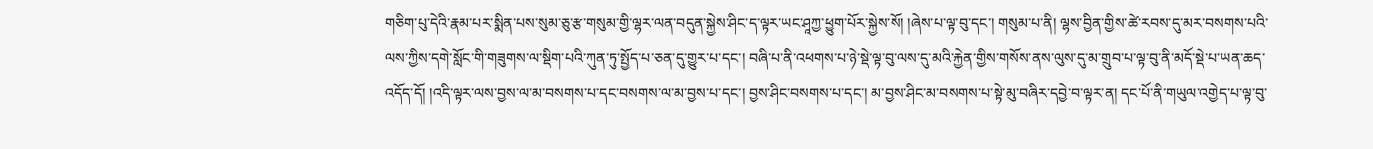གཅིག་པུ་དེའི་རྣམ་པར་སྨིན་པས་སུམ་ཅུ་རྩ་གསུམ་གྱི་ལྷར་ལན་བདུན་སྐྱེས་ཤིང་ད་ལྟར་ཡང་ཤཱཀྱ་ཕྱུག་པོར་སྐྱེས་སོ། །ཞེས་པ་ལྟ་བུ་དང་། གསུམ་པ་ནི། ལྷས་བྱིན་གྱིས་ཚེ་རབས་དུ་མར་བསགས་པའི་ལས་ཀྱིས་དགེ་སློང་གི་གཟུགས་ལ་སྡིག་པའི་ཀུན་ཏུ་སྤྱོད་པ་ཅན་དུ་གྱུར་པ་དང་། བཞི་པ་ནི་འཕགས་པ་ཉེ་སྡེ་ལྟ་བུ་ལས་དུ་མའི་རྐྱེན་གྱིས་གསོས་ནས་ལུས་དུ་མ་གྲུབ་པ་ལྟ་བུ་ནི་མདོ་སྡེ་པ་ཡན་ཆད་འདོད་དོ། །འདི་ལྟར་ལས་བྱས་ལ་མ་བསགས་པ་དང་བསགས་ལ་མ་བྱས་པ་དང་། བྱས་ཤིང་བསགས་པ་དང་། མ་བྱས་ཤིང་མ་བསགས་པ་སྟེ་མུ་བཞིར་དབྱེ་བ་ལྟར་ན། དང་པོ་ནི་གཡུལ་འགྱེད་པ་ལྟ་བུ་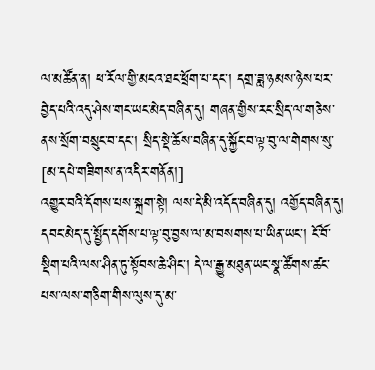ལ་མཚོན་ན། ཕ་རོལ་གྱི་མངའ་ཐང་ཕྲོག་པ་དང་། དགྲ་ཟླ་ཉམས་ཉེས་པར་བྱེད་པའི་འདུ་ཤེས་གང་ཡང་མེད་བཞིན་དུ། གཞན་གྱིས་རང་སྲིད་ལ་གཅེས་ནས་སྲོག་བསྲུང་བ་དང་། སྲིད་སྡེ་ཆོས་བཞིན་དུ་སྐྱོང་བ་ལྟ་བུ་ལ་གེགས་སུ་
[མ་དཔེ་གཟིགས་ན་འདིར་གནོན།]
འགྱུར་བའི་དོགས་པས་སྐྲག་སྟེ། ལས་དེ་མི་འདོད་བཞིན་དུ། འགྱོད་བཞིན་དུ། དབང་མེད་དུ་སྤྱོད་དགོས་པ་ལྟ་བུ་བྱས་ལ་མ་བསགས་པ་ཡིན་ཡང་། ངོ་བོ་སྡིག་པའི་ལས་ཤིན་ཏུ་སྟོབས་ཆེ་ཤིང་། དེ་ལ་རྒྱུ་མཐུན་ཡང་སྣ་ཚོགས་ཚང་པས་ལས་གཅིག་གིས་ལུས་དུ་མ་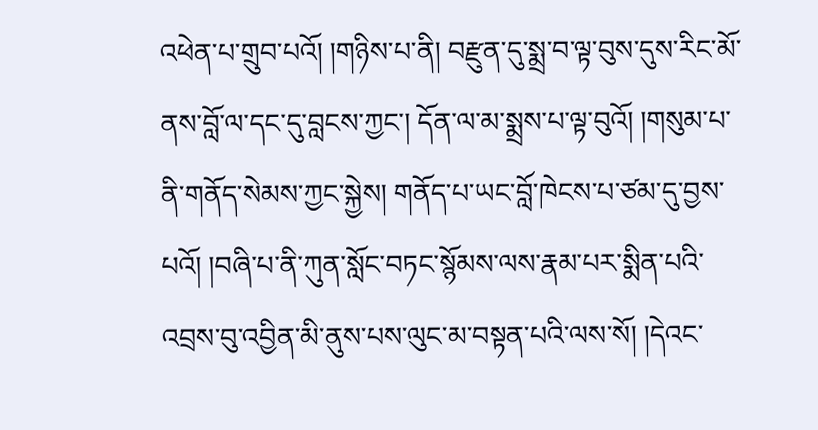འཕེན་པ་གྲུབ་པའོ། །གཉིས་པ་ནི། བརྫུན་དུ་སྨྲ་བ་ལྟ་བུས་དུས་རིང་མོ་ནས་བློ་ལ་དང་དུ་བླངས་ཀྱང་། དོན་ལ་མ་སྨྲས་པ་ལྟ་བུའོ། །གསུམ་པ་ནི་གནོད་སེམས་ཀྱང་སྐྱེས། གནོད་པ་ཡང་བློ་ཁེངས་པ་ཙམ་དུ་བྱས་པའོ། །བཞི་པ་ནི་ཀུན་སློང་བཏང་སྙོམས་ལས་རྣམ་པར་སྨིན་པའི་འབྲས་བུ་འབྱིན་མི་ནུས་པས་ལུང་མ་བསྟན་པའི་ལས་སོ། །དེའང་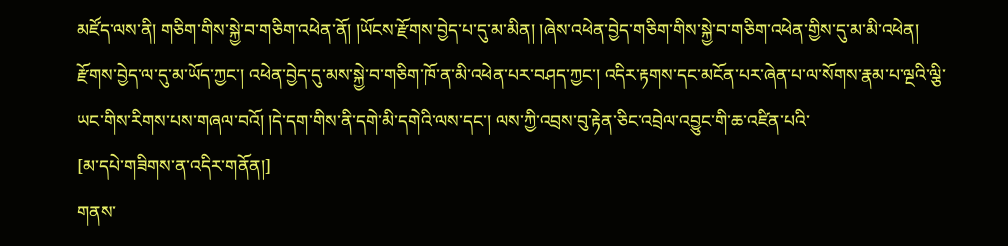མཛོད་ལས་ནི། གཅིག་གིས་སྐྱེ་བ་གཅིག་འཕེན་ནོ། །ཡོངས་རྫོགས་བྱེད་པ་དུ་མ་མིན། །ཞེས་འཕེན་བྱེད་གཅིག་གིས་སྐྱེ་བ་གཅིག་འཕེན་གྱིས་དུ་མ་མི་འཕེན། རྫོགས་བྱེད་ལ་དུ་མ་ཡོད་ཀྱང་། འཕེན་བྱེད་དུ་མས་སྐྱེ་བ་གཅིག་ཁོ་ན་མི་འཕེན་པར་བཤད་ཀྱང་། འདིར་རྟགས་དང་མངོན་པར་ཞེན་པ་ལ་སོགས་རྣམ་པ་ལྔའི་ལྕི་ཡང་གིས་རིགས་པས་གཞལ་བའོ། །དེ་དག་གིས་ནི་དགེ་མི་དགེའི་ལས་དང་། ལས་ཀྱི་འབྲས་བུ་རྟེན་ཅིང་འབྲེལ་འབྱུང་གི་ཆ་འཛིན་པའི་
[མ་དཔེ་གཟིགས་ན་འདིར་གནོན།]
གནས་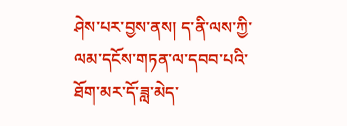ཤེས་པར་བྱས་ནས། ད་ནི་ལས་ཀྱི་ལམ་དངོས་གཏན་ལ་དབབ་པའི་ཐོག་མར་དོ་ཟླ་མེད་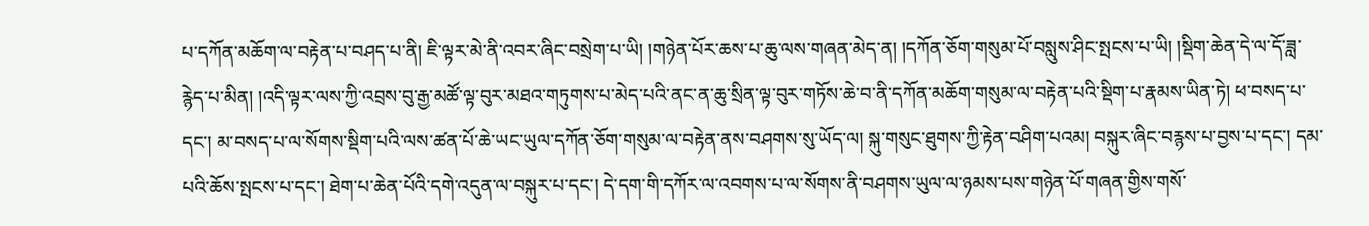པ་དཀོན་མཆོག་ལ་བརྟེན་པ་བཤད་པ་ནི། ཇི་ལྟར་མེ་ནི་འབར་ཞིང་བསྲེག་པ་ཡི། །གཉེན་པོར་ཆས་པ་ཆུ་ལས་གཞན་མེད་ན། །དཀོན་ཅོག་གསུམ་པོ་བསླུས་ཤིང་སྤངས་པ་ཡི། །སྡིག་ཆེན་དེ་ལ་དོ་ཟླ་རྙེད་པ་མིན། །འདི་ལྟར་ལས་ཀྱི་འབྲས་བུ་རྒྱ་མཚོ་ལྟ་བུར་མཐའ་གཏུགས་པ་མེད་པའི་ནང་ན་ཆུ་སྲིན་ལྟ་བུར་གཏོས་ཆེ་བ་ནི་དཀོན་མཆོག་གསུམ་ལ་བརྟེན་པའི་སྡིག་པ་རྣམས་ཡིན་ཏེ། ཕ་བསད་པ་དང་། མ་བསད་པ་ལ་སོགས་སྡིག་པའི་ལས་ཚན་པོ་ཆེ་ཡང་ཡུལ་དཀོན་ཅོག་གསུམ་ལ་བརྟེན་ནས་བཤགས་སུ་ཡོད་ལ། སྐུ་གསུང་ཐུགས་ཀྱི་རྟེན་བཤིག་པའམ། བསྐུར་ཞིང་བརྙས་པ་བྱས་པ་དང་། དམ་པའི་ཆོས་སྤངས་པ་དང་། ཐེག་པ་ཆེན་པོའི་དགེ་འདུན་ལ་བསྐུར་པ་དང་། དེ་དག་གི་དཀོར་ལ་འབགས་པ་ལ་སོགས་ནི་བཤགས་ཡུལ་ལ་ཉམས་པས་གཉེན་པོ་གཞན་གྱིས་གསོ་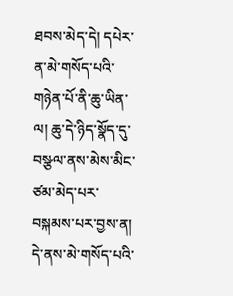ཐབས་མེད་དེ། དཔེར་ན་མེ་གསོད་པའི་གཉེན་པོ་ནི་ཆུ་ཡིན་ལ། ཆུ་དེ་ཉིད་སྣོད་དུ་བསྩལ་ནས་མེས་མིང་ཙམ་མེད་པར་བསྐམས་པར་བྱས་ན། དེ་ནས་མེ་གསོད་པའི་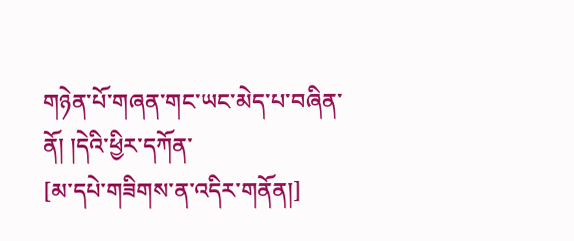གཉེན་པོ་གཞན་གང་ཡང་མེད་པ་བཞིན་ནོ། །དེའི་ཕྱིར་དཀོན་
[མ་དཔེ་གཟིགས་ན་འདིར་གནོན།]